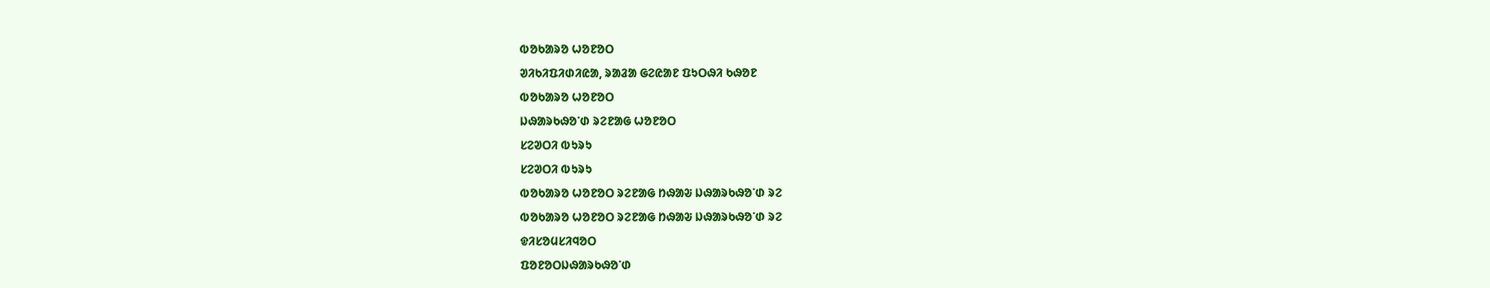ᱵᱚᱠᱟᱨᱚ ᱦᱚᱱᱚᱛ
ᱣᱤᱠᱤᱯᱤᱰᱤᱭᱟ, ᱨᱟᱲᱟ ᱜᱮᱭᱟᱱ ᱯᱩᱛᱷᱤ ᱠᱷᱚᱱ
ᱵᱚᱠᱟᱨᱚ ᱦᱚᱱᱚᱛ
ᱡᱷᱟᱨᱠᱷᱚᱸᱰ ᱨᱮᱱᱟᱜ ᱦᱚᱱᱚᱛ
ᱥᱮᱣᱛᱤ ᱵᱩᱨᱩ
ᱥᱮᱣᱛᱤ ᱵᱩᱨᱩ
ᱵᱚᱠᱟᱨᱚ ᱦᱚᱱᱚᱛ ᱨᱮᱱᱟᱜ ᱴᱷᱟᱶ ᱡᱷᱟᱨᱠᱷᱚᱸᱰ ᱨᱮ
ᱵᱚᱠᱟᱨᱚ ᱦᱚᱱᱚᱛ ᱨᱮᱱᱟᱜ ᱴᱷᱟᱶ ᱡᱷᱟᱨᱠᱷᱚᱸᱰ ᱨᱮ
ᱫᱤᱥᱚᱢᱥᱤᱧᱚᱛ
ᱯᱚᱱᱚᱛᱡᱷᱟᱨᱠᱷᱚᱸᱰ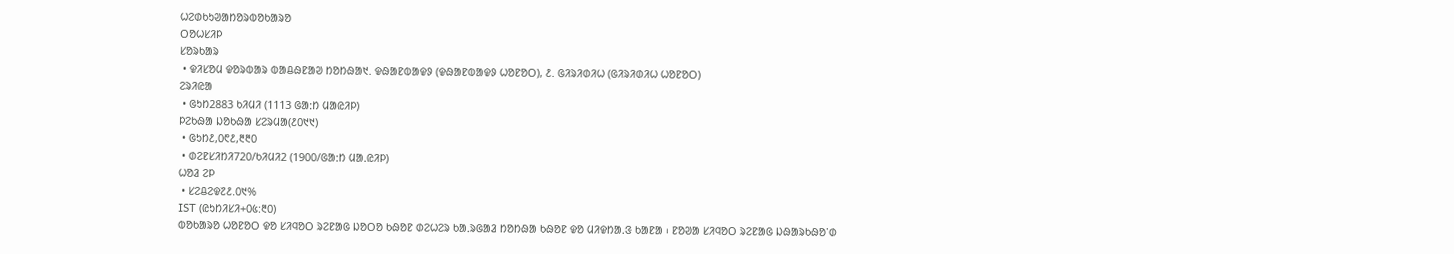ᱦᱮᱰᱠᱩᱣᱟᱴᱚᱨᱵᱚᱠᱟᱨᱚ
ᱛᱚᱦᱥᱤᱞ
ᱥᱚᱨᱠᱟᱨ
 • ᱫᱤᱥᱚᱢ ᱫᱚᱨᱵᱟᱨ ᱵᱟᱪᱷᱱᱟᱣ ᱴᱚᱴᱷᱟ᱑. ᱫᱷᱟᱱᱵᱟᱫᱽ (ᱫᱷᱟᱱᱵᱟᱫᱽ ᱦᱚᱱᱚᱛ), ᱒. ᱜᱤᱨᱤᱰᱤᱦ (ᱜᱤᱨᱤᱰᱤᱦ ᱦᱚᱱᱚᱛ)
ᱮᱨᱤᱭᱟ
 • ᱜᱩᱴ2883 ᱠᱤᱢᱤ (1113 ᱜᱟᱺᱴ ᱢᱟᱭᱤᱞ)
ᱞᱮᱠᱷᱟ ᱡᱚᱠᱷᱟ ᱥᱮᱨᱢᱟ(᱒᱐᱑᱑)
 • ᱜᱩᱴ᱒,᱐᱖᱒,᱓᱓᱐
 • ᱰᱮᱱᱥᱤᱴᱤ720/ᱠᱤᱢᱤ2 (1900/ᱜᱟᱺᱴ ᱢᱟᱹᱭᱤᱞ)
ᱦᱚᱲ ᱮᱞ
 • ᱥᱮᱪᱮᱫ᱗᱒.᱐᱑%
IST (ᱭᱩᱴᱤᱥᱤ+᱐᱕:᱓᱐)
ᱵᱚᱠᱟᱨᱚ ᱦᱚᱱᱚᱛ ᱫᱚ ᱥᱤᱧᱚᱛ ᱨᱮᱱᱟᱜ ᱡᱚᱛᱚ ᱠᱷᱚᱱ ᱰᱮᱦᱮᱨ ᱠᱟᱹᱨᱜᱟᱲ ᱴᱚᱴᱷᱟ ᱠᱷᱚᱱ ᱫᱚ ᱢᱤᱫᱴᱟᱹᱝ ᱠᱟᱱᱟ ᱾ ᱱᱚᱣᱟ ᱥᱤᱧᱚᱛ ᱨᱮᱱᱟᱜ ᱡᱷᱟᱨᱠᱷᱚᱸᱰ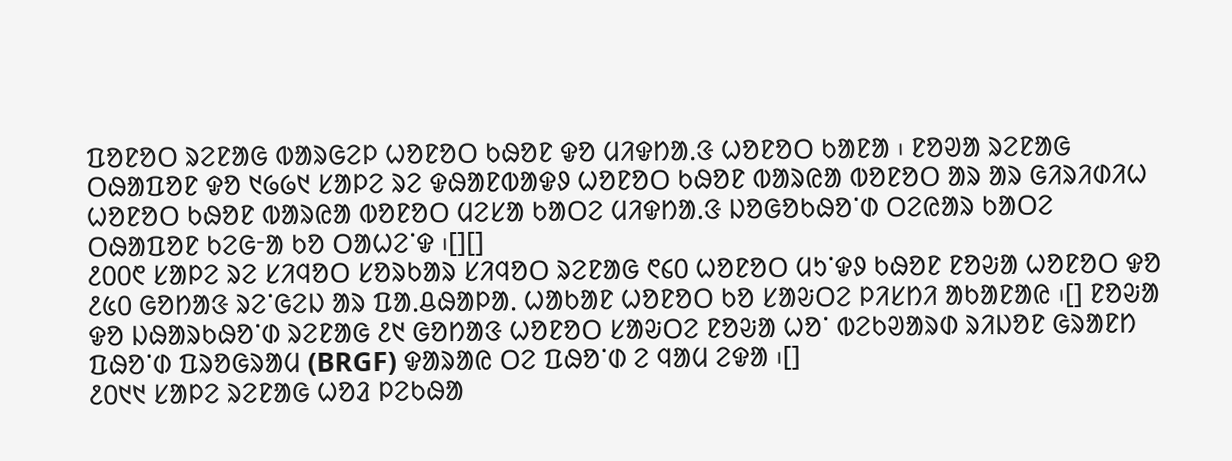ᱯᱚᱱᱚᱛ ᱨᱮᱱᱟᱜ ᱵᱟᱨᱜᱮᱞ ᱦᱚᱱᱚᱛ ᱠᱷᱚᱱ ᱫᱚ ᱢᱤᱫᱴᱟᱹᱝ ᱦᱚᱱᱚᱛ ᱠᱟᱱᱟ ᱾ ᱱᱚᱣᱟ ᱨᱮᱱᱟᱜ ᱛᱷᱟᱯᱚᱱ ᱫᱚ ᱑᱙᱙᱑ ᱥᱟᱞᱮ ᱨᱮ ᱫᱷᱟᱱᱵᱟᱫᱽ ᱦᱚᱱᱚᱛ ᱠᱷᱚᱱ ᱵᱟᱨᱭᱟ ᱵᱚᱱᱚᱛ ᱟᱨ ᱟᱨ ᱜᱤᱨᱤᱰᱤᱦ ᱦᱚᱱᱚᱛ ᱠᱷᱚᱱ ᱵᱟᱨᱭᱟ ᱵᱚᱱᱚᱛ ᱢᱮᱥᱟ ᱠᱟᱛᱮ ᱢᱤᱫᱴᱟᱹᱝ ᱡᱚᱜᱚᱠᱷᱚᱸᱰ ᱛᱮᱭᱟᱨ ᱠᱟᱛᱮ ᱛᱷᱟᱯᱚᱱ ᱠᱮᱜᱼᱟ ᱠᱚ ᱛᱟᱦᱮᱸᱫ ᱾[][]
᱒᱐᱐᱖ ᱥᱟᱞᱮ ᱨᱮ ᱥᱤᱧᱚᱛ ᱥᱚᱨᱠᱟᱨ ᱥᱤᱧᱚᱛ ᱨᱮᱱᱟᱜ ᱖᱔᱐ ᱦᱚᱱᱚᱛ ᱢᱩᱸᱫᱽ ᱠᱷᱚᱱ ᱱᱚᱶᱟ ᱦᱚᱱᱚᱛ ᱫᱚ ᱒᱕᱐ ᱜᱚᱴᱟᱝ ᱨᱮᱸᱜᱮᱡ ᱟᱨ ᱯᱟᱹᱪᱷᱟᱞᱟᱹ ᱦᱟᱠᱟᱱ ᱦᱚᱱᱚᱛ ᱠᱚ ᱥᱟᱶᱛᱮ ᱞᱤᱥᱴᱤ ᱟᱠᱟᱱᱟᱭ ᱾[] ᱱᱚᱶᱟ ᱫᱚ ᱡᱷᱟᱨᱠᱷᱚᱸᱰ ᱨᱮᱱᱟᱜ ᱒᱑ ᱜᱚᱴᱟᱝ ᱦᱚᱱᱚᱛ ᱥᱟᱶᱛᱮ ᱱᱚᱶᱟ ᱦᱚᱸ ᱵᱮᱠᱣᱟᱨᱰ ᱨᱤᱡᱚᱱ ᱜᱨᱟᱱᱴ ᱯᱷᱚᱸᱰ ᱯᱨᱚᱜᱨᱟᱢ (BRGF) ᱫᱟᱨᱟᱭ ᱛᱮ ᱯᱷᱚᱸᱰ ᱮ ᱧᱟᱢ ᱮᱫᱟ ᱾[]
᱒᱐᱑᱑ ᱥᱟᱞᱮ ᱨᱮᱱᱟᱜ ᱦᱚᱲ ᱞᱮᱠᱷᱟ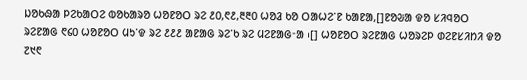ᱡᱚᱠᱷᱟ ᱞᱮᱠᱟᱛᱮ ᱵᱚᱠᱟᱨᱚ ᱦᱚᱱᱚᱛ ᱨᱮ ᱒᱐,᱖᱒,᱓᱓᱐ ᱦᱚᱲ ᱠᱚ ᱛᱟᱦᱮᱸᱱ ᱠᱟᱱᱟ,[]ᱱᱚᱶᱟ ᱫᱚ ᱥᱤᱧᱚᱛ ᱨᱮᱱᱟᱜ ᱖᱔᱐ ᱦᱚᱱᱚᱛ ᱢᱩᱸᱫ ᱨᱮ ᱒᱒᱒ ᱟᱱᱟᱜ ᱨᱮᱸᱠ ᱨᱮ ᱢᱮᱱᱟᱜᱼᱟ ᱾[] ᱦᱚᱱᱚᱛ ᱨᱮᱱᱟᱜ ᱦᱚᱨᱮᱞ ᱰᱮᱱᱥᱤᱴᱤ ᱫᱚ ᱗᱑᱖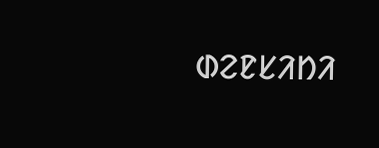ᱰᱮᱱᱥᱤᱴᱤ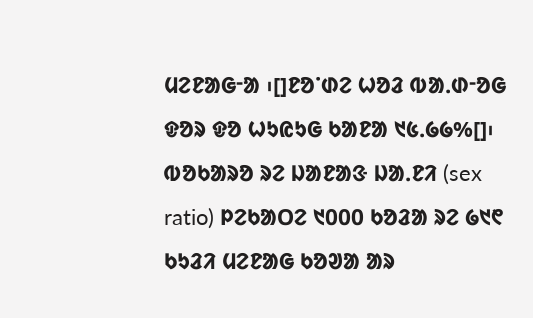ᱢᱮᱱᱟᱜᱼᱟ ᱾[]ᱱᱚᱸᱰᱮ ᱦᱚᱲ ᱵᱟᱹᱰᱼᱚᱜ ᱫᱚᱨ ᱫᱚ ᱦᱩᱭᱩᱜ ᱠᱟᱱᱟ ᱑᱕ᱹ᱙᱙%[]᱾ ᱵᱚᱠᱟᱨᱚ ᱨᱮ ᱡᱟᱱᱟᱝ ᱡᱟᱹᱱᱤ (sex ratio) ᱞᱮᱠᱟᱛᱮ ᱑᱐᱐᱐ ᱠᱚᱲᱟ ᱨᱮ ᱙᱑᱖ ᱠᱩᱲᱤ ᱢᱮᱱᱟᱜ ᱠᱚᱣᱟ ᱟᱨ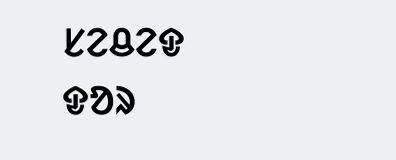ᱥᱮᱪᱮᱫ ᱫᱚᱨ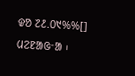ᱫᱚ ᱗᱒.᱐᱑%%[] ᱢᱮᱱᱟᱜᱼᱟ ᱾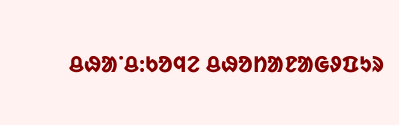ᱪᱷᱟᱸᱪ:ᱠᱚᱧᱮ ᱪᱷᱚᱴᱟᱱᱟᱜᱽᱯᱩᱨ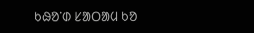ᱠᱷᱚᱸᱰ ᱥᱟᱛᱟᱢ ᱠᱚ